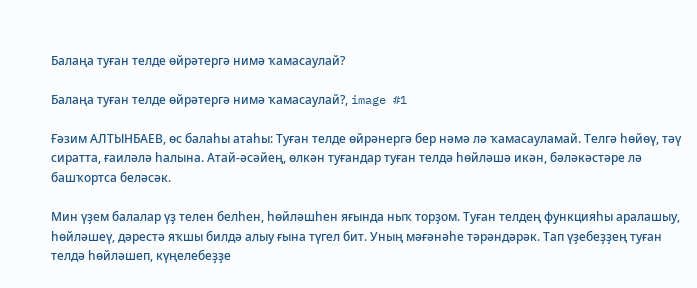Балаңа туған телде өйрәтергә нимә ҡамасаулай?

Балаңа туған телде өйрәтергә нимә ҡамасаулай?, image #1

Ғәзим АЛТЫНБАЕВ, өс балаһы атаһы: Туған телде өйрәнергә бер нәмә лә ҡамасауламай. Телгә һөйөү, тәү сиратта, ғаиләлә һалына. Атай-әсәйең, өлкән туғандар туған телдә һөйләшә икән, бәләкәстәре лә башҡортса беләсәк.

Мин үҙем балалар үҙ телен белһен, һөйләшһен яғында ныҡ торҙом. Туған телдең функцияһы аралашыу, һөйләшеү, дәрестә яҡшы билдә алыу ғына түгел бит. Уның мәғәнәһе тәрәндәрәк. Тап үҙебеҙҙең туған телдә һөйләшеп, күңелебеҙҙе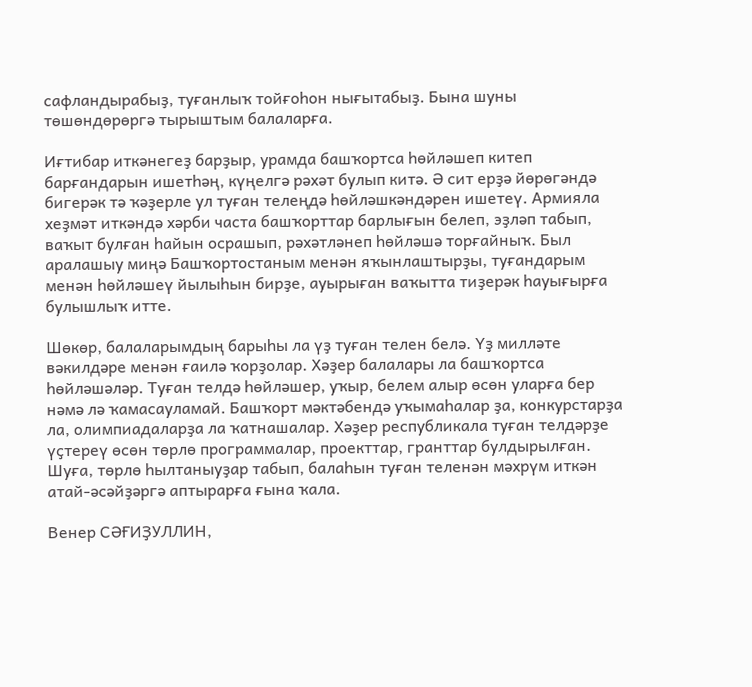сафландырабыҙ, туғанлыҡ тойғоһон нығытабыҙ. Бына шуны төшөндөрөргә тырыштым балаларға.

Иғтибар иткәнегеҙ барҙыр, урамда башҡортса һөйләшеп китеп барғандарын ишетһәң, күңелгә рәхәт булып китә. Ә сит ерҙә йөрөгәндә бигерәк тә ҡәҙерле ул туған телеңдә һөйләшкәндәрен ишетеү. Армияла хеҙмәт иткәндә хәрби часта башҡорттар барлығын белеп, эҙләп табып, ваҡыт булған һайын осрашып, рәхәтләнеп һөйләшә торғайныҡ. Был аралашыу миңә Башҡортостаным менән яҡынлаштырҙы, туғандарым менән һөйләшеү йылыһын бирҙе, ауырыған ваҡытта тиҙерәк һауығырға булышлыҡ итте.

Шөкөр, балаларымдың барыһы ла үҙ туған телен белә. Үҙ милләте вәкилдәре менән ғаилә ҡорҙолар. Хәҙер балалары ла башҡортса һөйләшәләр. Туған телдә һөйләшер, уҡыр, белем алыр өсөн уларға бер нәмә лә ҡамасауламай. Башҡорт мәктәбендә уҡымаһалар ҙа, конкурстарҙа ла, олимпиадаларҙа ла ҡатнашалар. Хәҙер республикала туған телдәрҙе үҫтереү өсөн төрлө программалар, проекттар, гранттар булдырылған. Шуға, төрлө һылтаныуҙар табып, балаһын туған теленән мәхрүм иткән атай-әсәйҙәргә аптырарға ғына ҡала.

Венер СӘҒИҘУЛЛИН,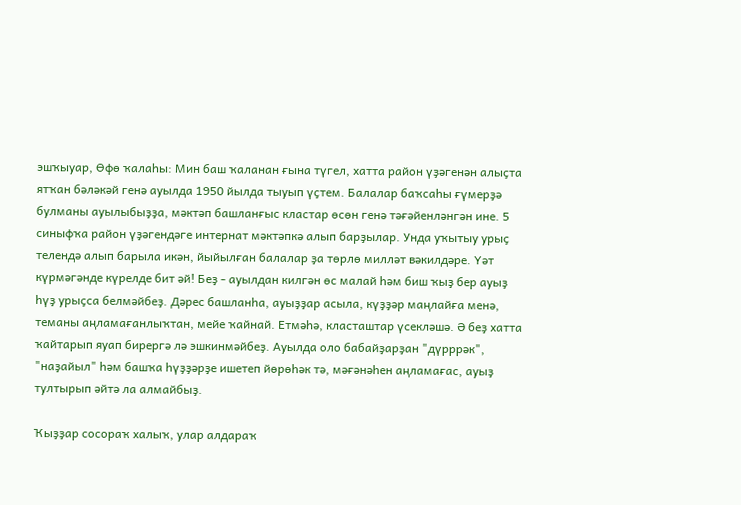эшҡыуар, Өфө ҡалаһы: Мин баш ҡаланан ғына түгел, хатта район үҙәгенән алыҫта ятҡан бәләкәй генә ауылда 1950 йылда тыуып үҫтем. Балалар баҡсаһы ғүмерҙә булманы ауылыбыҙҙа, мәктәп башланғыс кластар өсөн генә тәғәйенләнгән ине. 5 синыфҡа район үҙәгендәге интернат мәктәпкә алып барҙылар. Унда уҡытыу урыҫ телендә алып барыла икән, йыйылған балалар ҙа төрлө милләт вәкилдәре. Үәт күрмәгәнде күрелде бит әй! Беҙ - ауылдан килгән өс малай һәм биш ҡыҙ бер ауыҙ һүҙ урыҫса белмәйбеҙ. Дәрес башланһа, ауыҙҙар асыла, күҙҙәр маңлайға менә, теманы аңламағанлыҡтан, мейе ҡайнай. Етмәһә, класташтар үсекләшә. Ә беҙ хатта ҡайтарып яуап бирергә лә эшкинмәйбеҙ. Ауылда оло бабайҙарҙан "дүрррәк", "наҙайыл" һәм башҡа һүҙҙәрҙе ишетеп йөрөһәк тә, мәғәнәһен аңламағас, ауыҙ тултырып әйтә ла алмайбыҙ.

Ҡыҙҙар сосораҡ халыҡ, улар алдараҡ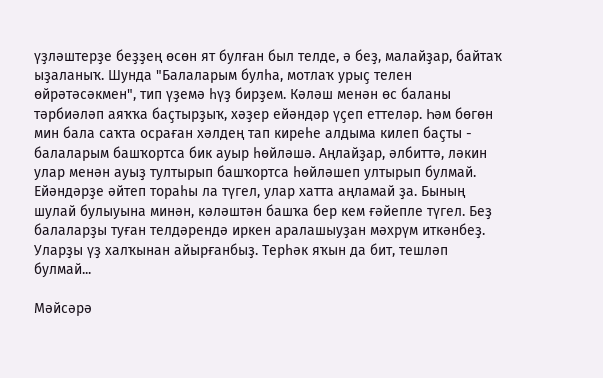үҙләштерҙе беҙҙең өсөн ят булған был телде, ә беҙ, малайҙар, байтаҡ ыҙаланыҡ. Шунда "Балаларым булһа, мотлаҡ урыҫ телен өйрәтәсәкмен", тип үҙемә һүҙ бирҙем. Кәләш менән өс баланы тәрбиәләп аяҡҡа баҫтырҙыҡ, хәҙер ейәндәр үҫеп еттеләр. Һәм бөгөн мин бала саҡта осраған хәлдең тап киреһе алдыма килеп баҫты - балаларым башҡортса бик ауыр һөйләшә. Аңлайҙар, әлбиттә, ләкин улар менән ауыҙ тултырып башҡортса һөйләшеп ултырып булмай. Ейәндәрҙе әйтеп тораһы ла түгел, улар хатта аңламай ҙа. Бының шулай булыуына минән, кәләштән башҡа бер кем ғәйепле түгел. Беҙ балаларҙы туған телдәрендә иркен аралашыуҙан мәхрүм иткәнбеҙ. Уларҙы үҙ халҡынан айырғанбыҙ. Терһәк яҡын да бит, тешләп булмай...

Мәйсәрә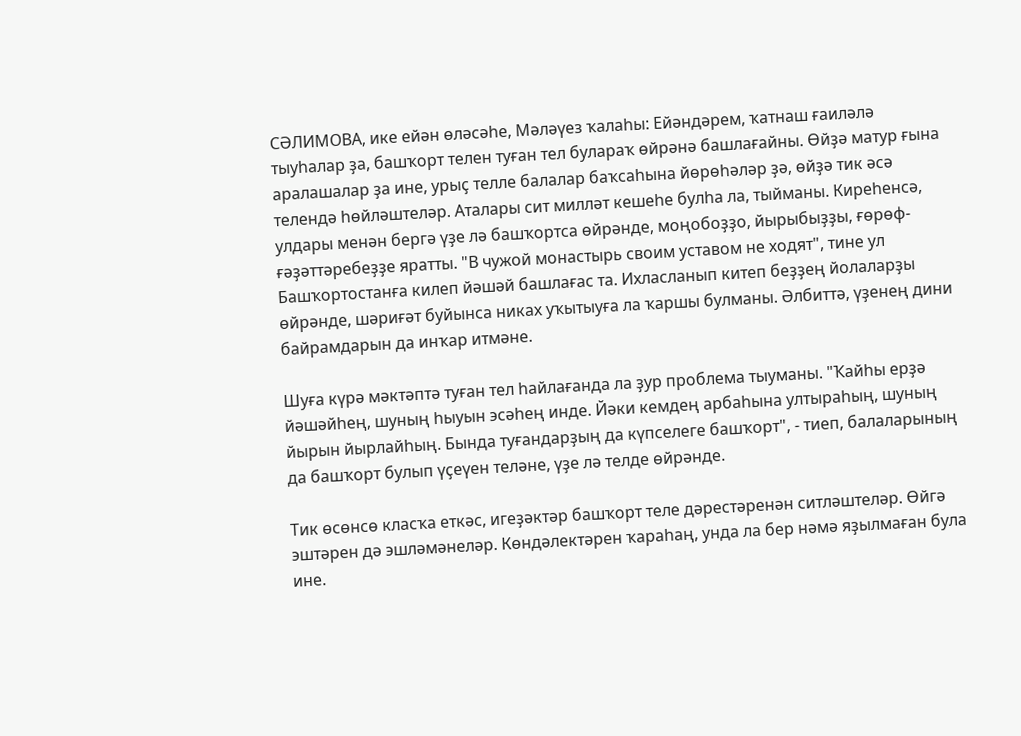СӘЛИМОВА, ике ейән өләсәһе, Мәләүез ҡалаһы: Ейәндәрем, ҡатнаш ғаиләлә тыуһалар ҙа, башҡорт телен туған тел булараҡ өйрәнә башлағайны. Өйҙә матур ғына аралашалар ҙа ине, урыҫ телле балалар баҡсаһына йөрөһәләр ҙә, өйҙә тик әсә телендә һөйләштеләр. Аталары сит милләт кешеһе булһа ла, тыйманы. Киреһенсә, улдары менән бергә үҙе лә башҡортса өйрәнде, моңобоҙҙо, йырыбыҙҙы, ғөрөф-ғәҙәттәребеҙҙе яратты. "В чужой монастырь своим уставом не ходят", тине ул Башҡортостанға килеп йәшәй башлағас та. Ихласланып китеп беҙҙең йолаларҙы өйрәнде, шәриғәт буйынса никах уҡытыуға ла ҡаршы булманы. Әлбиттә, үҙенең дини байрамдарын да инҡар итмәне.

Шуға күрә мәктәптә туған тел һайлағанда ла ҙур проблема тыуманы. "Ҡайһы ерҙә йәшәйһең, шуның һыуын эсәһең инде. Йәки кемдең арбаһына ултыраһың, шуның йырын йырлайһың. Бында туғандарҙың да күпселеге башҡорт", - тиеп, балаларының да башҡорт булып үҫеүен теләне, үҙе лә телде өйрәнде.

Тик өсөнсө класҡа еткәс, игеҙәктәр башҡорт теле дәрестәренән ситләштеләр. Өйгә эштәрен дә эшләмәнеләр. Көндәлектәрен ҡараһаң, унда ла бер нәмә яҙылмаған була ине.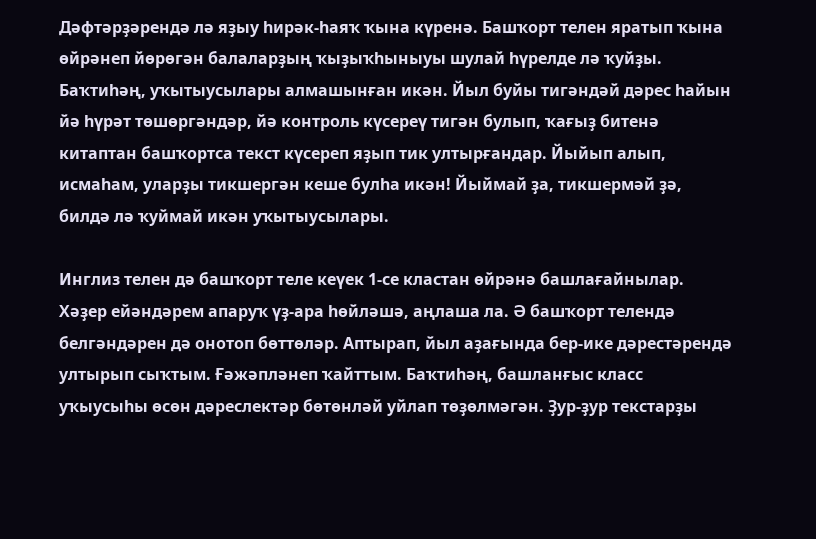Дәфтәрҙәрендә лә яҙыу һирәк-һаяҡ ҡына күренә. Башҡорт телен яратып ҡына өйрәнеп йөрөгән балаларҙың ҡыҙыҡһыныуы шулай һүрелде лә ҡуйҙы. Баҡтиһәң, уҡытыусылары алмашынған икән. Йыл буйы тигәндәй дәрес һайын йә һүрәт төшөргәндәр, йә контроль күсереү тигән булып, ҡағыҙ битенә китаптан башҡортса текст күсереп яҙып тик ултырғандар. Йыйып алып, исмаһам, уларҙы тикшергән кеше булһа икән! Йыймай ҙа, тикшермәй ҙә, билдә лә ҡуймай икән уҡытыусылары.

Инглиз телен дә башҡорт теле кеүек 1-се кластан өйрәнә башлағайнылар. Хәҙер ейәндәрем апаруҡ үҙ-ара һөйләшә, аңлаша ла. Ә башҡорт телендә белгәндәрен дә онотоп бөттөләр. Аптырап, йыл аҙағында бер-ике дәрестәрендә ултырып сыҡтым. Ғәжәпләнеп ҡайттым. Баҡтиһәң, башланғыс класс уҡыусыһы өсөн дәреслектәр бөтөнләй уйлап төҙөлмәгән. Ҙур-ҙур текстарҙы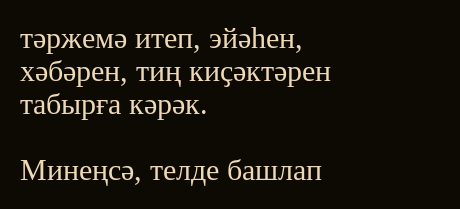тәржемә итеп, эйәһен, хәбәрен, тиң киҫәктәрен табырға кәрәк.

Минеңсә, телде башлап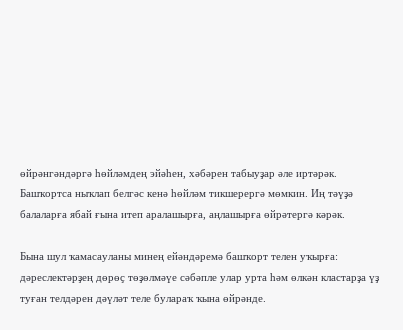өйрәнгәндәргә һөйләмдең эйәһен, хәбәрен табыуҙар әле иртәрәк. Башҡортса ныҡлап белгәс кенә һөйләм тикшерергә мөмкин. Иң тәүҙә балаларға ябай ғына итеп аралашырға, аңлашырға өйрәтергә кәрәк.

Бына шул ҡамасауланы минең ейәндәремә башҡорт телен уҡырға: дәреслектәрҙең дөрөҫ төҙөлмәүе сәбәпле улар урта һәм өлкән кластарҙа үҙ туған телдәрен дәүләт теле булараҡ ҡына өйрәнде.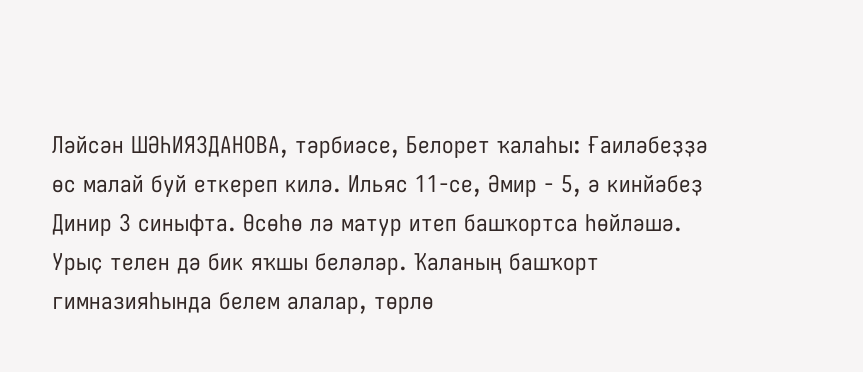Ләйсән ШӘҺИЯЗДАНОВА, тәрбиәсе, Белорет ҡалаһы: Ғаиләбеҙҙә өс малай буй еткереп килә. Ильяс 11-се, Әмир - 5, ә кинйәбеҙ Динир 3 синыфта. Өсөһө лә матур итеп башҡортса һөйләшә. Урыҫ телен дә бик яҡшы беләләр. Ҡаланың башҡорт гимназияһында белем алалар, төрлө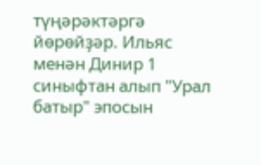түңәрәктәргә йөрөйҙәр. Ильяс менән Динир 1 синыфтан алып "Урал батыр" эпосын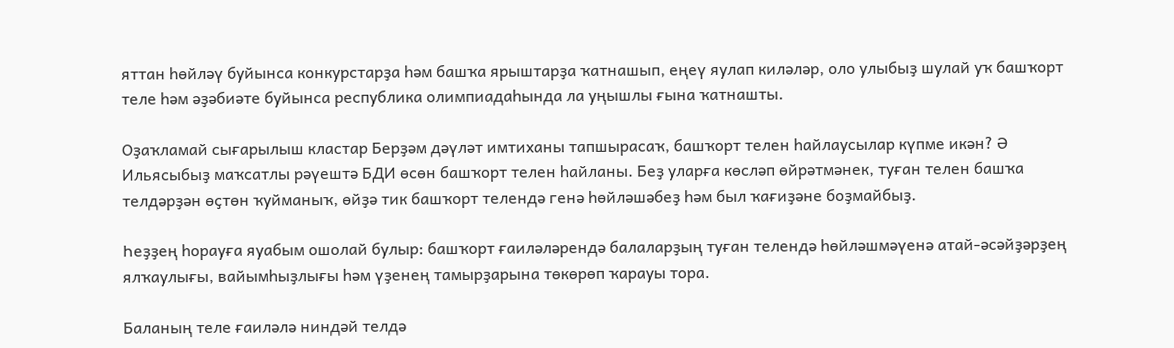яттан һөйләү буйынса конкурстарҙа һәм башҡа ярыштарҙа ҡатнашып, еңеү яулап киләләр, оло улыбыҙ шулай уҡ башҡорт теле һәм әҙәбиәте буйынса республика олимпиадаһында ла уңышлы ғына ҡатнашты.

Оҙаҡламай сығарылыш кластар Берҙәм дәүләт имтиханы тапшырасаҡ, башҡорт телен һайлаусылар күпме икән? Ә Ильясыбыҙ маҡсатлы рәүештә БДИ өсөн башҡорт телен һайланы. Беҙ уларға көсләп өйрәтмәнек, туған телен башҡа телдәрҙән өҫтөн ҡуйманыҡ, өйҙә тик башҡорт телендә генә һөйләшәбеҙ һәм был ҡағиҙәне боҙмайбыҙ.

Һеҙҙең һорауға яуабым ошолай булыр: башҡорт ғаиләләрендә балаларҙың туған телендә һөйләшмәүенә атай-әсәйҙәрҙең ялҡаулығы, вайымһыҙлығы һәм үҙенең тамырҙарына төкөрөп ҡарауы тора.

Баланың теле ғаиләлә ниндәй телдә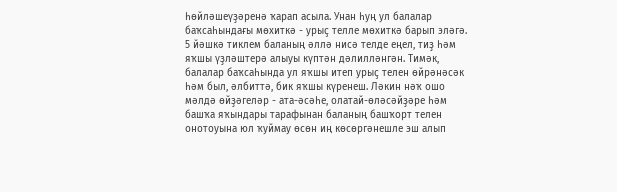һөйләшеүҙәренә ҡарап асыла. Унан һуң ул балалар баҡсаһындағы мөхиткә - урыҫ телле мөхиткә барып эләгә. 5 йәшкә тиклем баланың әллә нисә телде еңел, тиҙ һәм яҡшы үҙләштерә алыуы күптән дәлилләнгән. Тимәк, балалар баҡсаһында ул яҡшы итеп урыҫ телен өйрәнәсәк һәм был, әлбиттә, бик яҡшы күренеш. Ләкин нәҡ ошо мәлдә өйҙәгеләр - ата-әсәһе, олатай-өләсәйҙәре һәм башҡа яҡындары тарафынан баланың башҡорт телен онотоуына юл ҡуймау өсөн иң көсөргәнешле эш алып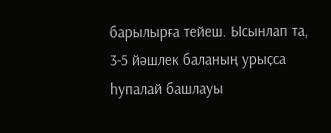барылырға тейеш. Ысынлап та, 3-5 йәшлек баланың урыҫса һупалай башлауы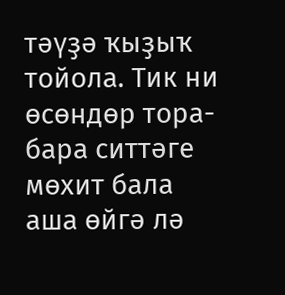тәүҙә ҡыҙыҡ тойола. Тик ни өсөндөр тора-бара ситтәге мөхит бала аша өйгә лә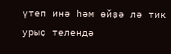үтеп инә һәм өйҙә лә тик урыҫ телендә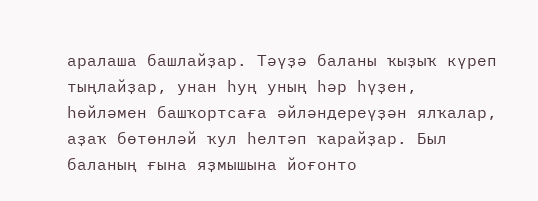аралаша башлайҙар. Тәүҙә баланы ҡыҙыҡ күреп тыңлайҙар, унан һуң уның һәр һүҙен, һөйләмен башҡортсаға әйләндереүҙән ялҡалар, аҙаҡ бөтөнләй ҡул һелтәп ҡарайҙар. Был баланың ғына яҙмышына йоғонто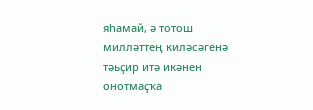яһамай, ә тотош милләттең киләсәгенә тәьҫир итә икәнен онотмаҫҡа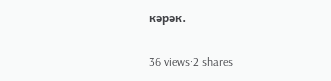кәрәк.

36 views·2 shares